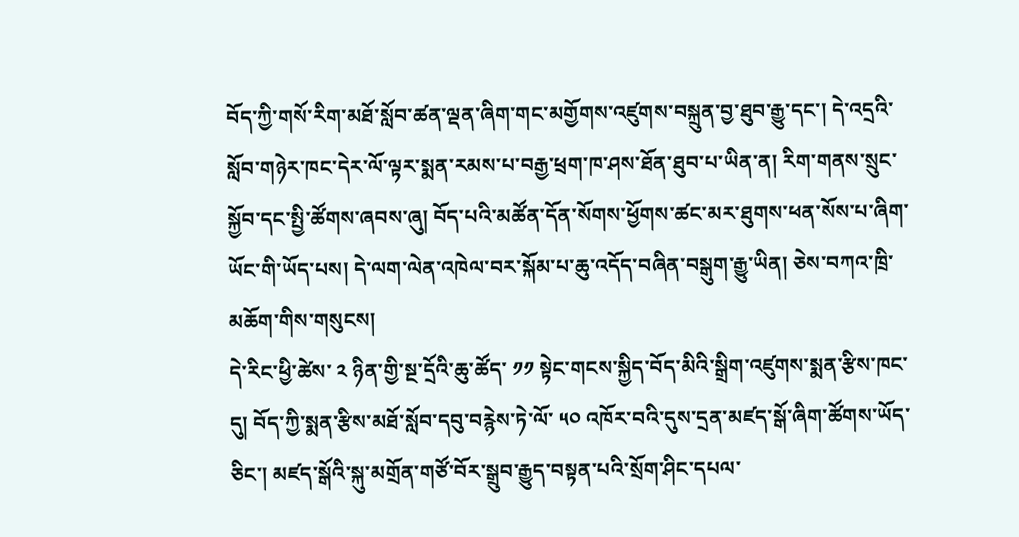བོད་ཀྱི་གསོ་རིག་མཐོ་སློབ་ཚན་ལྡན་ཞིག་གང་མགྱོགས་འཛུགས་བསྐྲུན་བྱ་ཐུབ་རྒྱུ་དང་། དེ་འདྲའི་སློབ་གཉེར་ཁང་དེར་ལོ་ལྟར་སྨན་རམས་པ་བརྒྱ་ཕྲག་ཁ་ཤས་ཐོན་ཐུབ་པ་ཡིན་ན། རིག་གནས་སྲུང་སྐྱོབ་དང་སྤྱི་ཚོགས་ཞབས་ཞུ། བོད་པའི་མཚོན་དོན་སོགས་ཕྱོགས་ཚང་མར་ཐུགས་ཕན་སོས་པ་ཞིག་ཡོང་གི་ཡོད་པས། དེ་ལག་ལེན་འཁེལ་བར་སྐོམ་པ་ཆུ་འདོད་བཞིན་བསྒུག་རྒྱུ་ཡིན། ཅེས་བཀའ་ཁྲི་མཆོག་གིས་གསུངས།
དེ་རིང་ཕྱི་ཚེས་ ༢ ཉིན་གྱི་སྔ་དྲོའི་ཆུ་ཚོད་ ༡༡ སྟེང་གངས་སྐྱིད་བོད་མིའི་སྒྲིག་འཛུགས་སྨན་རྩིས་ཁང་དུ། བོད་ཀྱི་སྨན་རྩིས་མཐོ་སློབ་དབུ་བརྙེས་ཏེ་ལོ་ ༥༠ འཁོར་བའི་དུས་དྲན་མཛད་སྒོ་ཞིག་ཚོགས་ཡོད་ཅིང་། མཛད་སྒོའི་སྐུ་མགྲོན་གཙོ་བོར་སྒྲུབ་རྒྱུད་བསྟན་པའི་སྲོག་ཤིང་དཔལ་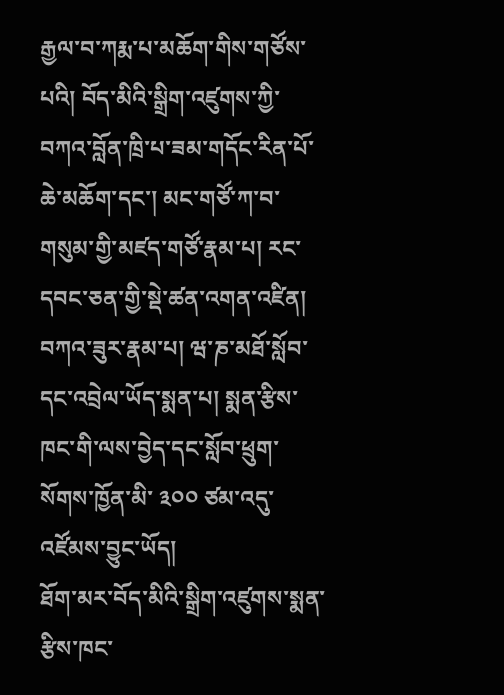རྒྱལ་བ་ཀརྨ་པ་མཆོག་གིས་གཙོས་པའི། བོད་མིའི་སྒྲིག་འཛུགས་ཀྱི་བཀའ་བློན་ཁྲི་པ་ཟམ་གདོང་རིན་པོ་ཆེ་མཆོག་དང་། མང་གཙོ་ཀ་བ་གསུམ་གྱི་མཛད་གཙོ་རྣམ་པ། རང་དབང་ཅན་གྱི་སྡེ་ཚན་འགན་འཛིན། བཀའ་ཟུར་རྣམ་པ། ཝ་ཎ་མཐོ་སློབ་དང་འབྲེལ་ཡོད་སྨན་པ། སྨན་རྩིས་ཁང་གི་ལས་བྱེད་དང་སློབ་ཕྲུག་སོགས་ཁྱོན་མི་ ༣༠༠ ཙམ་འདུ་འཛོམས་བྱུང་ཡོད།
ཐོག་མར་བོད་མིའི་སྒྲིག་འཛུགས་སྨན་རྩིས་ཁང་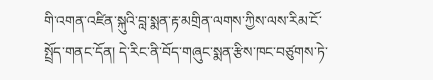གི་འགན་འཛིན་སྐུའི་བླ་སྨན་རྟ་མགྲིན་ལགས་ཀྱིས་ལས་རིམ་ངོ་སྤྲོད་གནང་དོན། དེ་རིང་ནི་བོད་གཞུང་སྨན་རྩིས་ཁང་བཙུགས་ཏེ་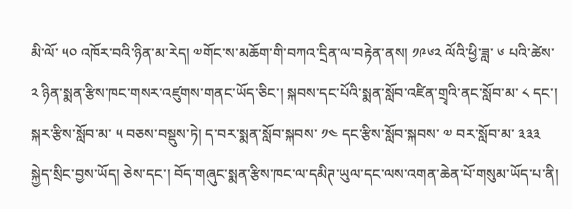མི་ལོ་ ༥༠ འཁོར་བའི་ཉིན་མ་རེད། ༧གོང་ས་མཆོག་གི་བཀའ་དྲིན་ལ་བརྟེན་ནས། ༡༩༦༢ ལོའི་ཕྱི་ཟླ་ ༦ པའི་ཚེས་ ༢ ཉིན་སྨན་རྩིས་ཁང་གསར་འཛུགས་གནང་ཡོད་ཅིང་། སྐབས་དང་པོའི་སྨན་སློབ་འཛིན་གྲྭའི་ནང་སློབ་མ་ ༨ དང་། སྐར་རྩིས་སློབ་མ་ ༥ བཅས་བསྡུས་ཏེ། ད་བར་སྨན་སློབ་སྐབས་ ༡༤ དང་རྩིས་སློབ་སྐབས་ ༧ བར་སློབ་མ་ ༣༣༣ སྐྱེད་སྲིང་བྱས་ཡོད། ཅེས་དང་། བོད་གཞུང་སྨན་རྩིས་ཁང་ལ་དམིཊ་ཡུལ་དང་ལས་འགན་ཆེན་པོ་གསུམ་ཡོད་པ་ནི།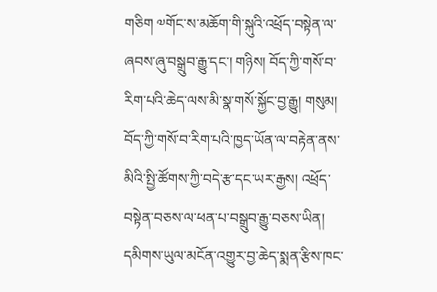གཅིག ༧གོང་ས་མཆོག་གི་སྐུའི་འཕྲོད་བསྟེན་ལ་ཞབས་ཞུ་བསྒྲུབ་རྒྱུ་དང་། གཉིས། བོད་ཀྱི་གསོ་བ་རིག་པའི་ཆེད་ལས་མི་སྣ་གསོ་སྐྱོང་བྱ་རྒྱུ། གསུམ། བོད་ཀྱི་གསོ་བ་རིག་པའི་ཁྱད་ཡོན་ལ་བརྟེན་ནས་མིའི་སྤྱི་ཚོགས་ཀྱི་བདེ་རྩ་དང་ཡར་རྒྱས། འཕྲོད་བསྟེན་བཅས་ལ་ཕན་པ་བསྒྲུབ་རྒྱུ་བཅས་ཡིན། དམིགས་ཡུལ་མངོན་འགྱུར་བྱ་ཆེད་སྨན་རྩིས་ཁང་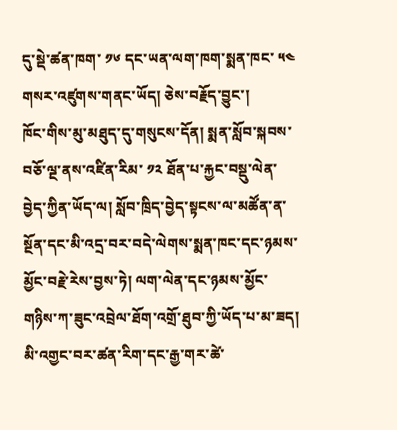དུ་སྡེ་ཚན་ཁག་ ༡༦ དང་ཡན་ལག་ཁག་སྨན་ཁང་ ༥༤ གསར་འཛུགས་གནང་ཡོད། ཅེས་བརྗོད་བྱུང་།
ཁོང་གིས་མུ་མཐུད་དུ་གསུངས་དོན། སྨན་སློབ་སྐབས་བཅོ་ལྔ་ནས་འཛིན་རིམ་ ༡༢ ཐོན་པ་རྐྱང་བསྡུ་ལེན་བྱེད་ཀྱིན་ཡོད་ལ། སློབ་ཁྲིད་བྱེད་སྟངས་ལ་མཚོན་ན་སྔོན་དང་མི་འདྲ་བར་བདེ་ལེགས་སྨན་ཁང་དང་ཉམས་མྱོང་བརྗེ་རེས་བྱས་ཏེ། ལག་ལེན་དང་ཉམས་མྱོང་གཉིས་ཀ་ཟུང་འབྲེལ་ཐོག་འགྲོ་ཐུབ་ཀྱི་ཡོད་པ་མ་ཟད། མི་འགྱང་བར་ཚན་རིག་དང་རྒྱ་གར་ཚེ་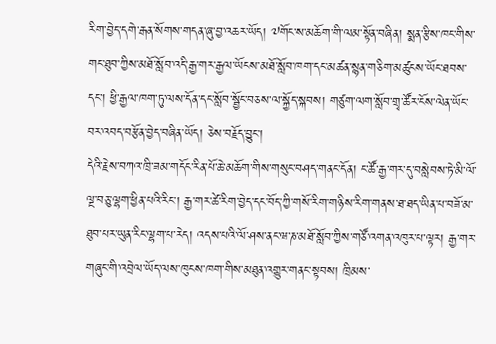རིག་བྱེད་དགེ་རྒན་སོགས་གདན་ཞུ་བྱ་འཆར་ཡོད། ༧གོང་ས་མཆོག་གི་ལམ་སྟོན་བཞིན། སྨན་རྩིས་ཁང་གིས་གང་ཐུབ་ཀྱིས་མཐོ་སློབ་འདི་རྒྱ་གར་རྒྱལ་ཡོངས་མཐོ་སློབ་ཁག་དང་མཚན་སྙན་གཅིག་མཚུངས་ཡོང་ཐབས་དང་། ཕྱི་རྒྱལ་ཁག་ཏུ་ལས་དོན་དང་སློབ་སྦྱོང་བཅས་ལ་སྐྱོད་སྐབས། གཙུག་ལག་སློབ་གྲྭ་ཚོར་ངོས་ལེན་ཡོང་བར་འབད་བརྩོན་བྱེད་བཞིན་ཡོད། ཅེས་བརྗོད་བྱུང་།
དེའི་རྗེས་བཀའ་ཁྲི་ཟམ་གདོང་རིན་པོ་ཆེ་མཆོག་གིས་གསུང་བཤད་གནང་དོན། ང་ཚོ་རྒྱ་གར་དུ་བསླེབས་ཏེ་མི་ལོ་ལྔ་བཅུ་ལྷག་ཕྱིན་པའི་རིང་། རྒྱ་གར་ཚེ་རིག་བྱེད་དང་བོད་ཀྱི་གསོ་རིག་གཉིས་རིག་གནས་ཐ་ཐད་ཡིན་པ་བཟོ་མ་ཐུབ་པར་ཡུན་རིང་ལྷག་པ་རེད། འདས་པའི་ལོ་ཤས་ནང་ཝ་ཎ་མཐོ་སློབ་ཀྱིས་གཙོ་འགན་འཁུར་པ་ལྟར། རྒྱ་གར་གཞུང་གི་འབྲེལ་ཡོད་ལས་ཁུངས་ཁག་གིས་མཐུན་འགྱུར་གནང་སྟབས། ཁྲིམས་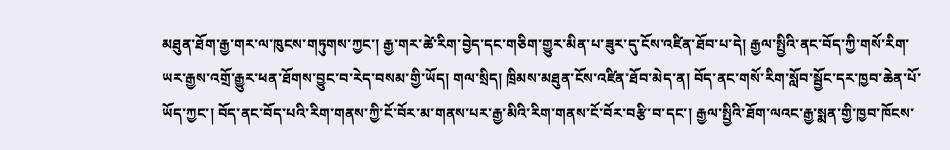མཐུན་ཐོག་རྒྱ་གར་ལ་ཁུངས་གཏུགས་ཀྱང་། རྒྱ་གར་ཚེ་རིག་བྱེད་དང་གཅིག་གྱུར་མིན་པ་ཟུར་དུ་ངོས་འཛིན་ཐོབ་པ་དེ། རྒྱལ་སྤྱིའི་ནང་བོད་ཀྱི་གསོ་རིག་ཡར་རྒྱས་འགྲོ་རྒྱུར་ཕན་ཐོགས་བྱུང་བ་རེད་བསམ་གྱི་ཡོད། གལ་སྲིད། ཁྲིམས་མཐུན་ངོས་འཛིན་ཐོབ་མེད་ན། བོད་ནང་གསོ་རིག་སློབ་སྦྱོང་དར་ཁྱབ་ཆེན་པོ་ཡོད་ཀྱང་། བོད་ནང་བོད་པའི་རིག་གནས་ཀྱི་ངོ་བོར་མ་གནས་པར་རྒྱ་མིའི་རིག་གནས་ངོ་བོར་བརྩི་བ་དང་། རྒྱལ་སྤྱིའི་ཐོག་ལའང་རྒྱ་སྨན་གྱི་ཁྱབ་ཁོངས་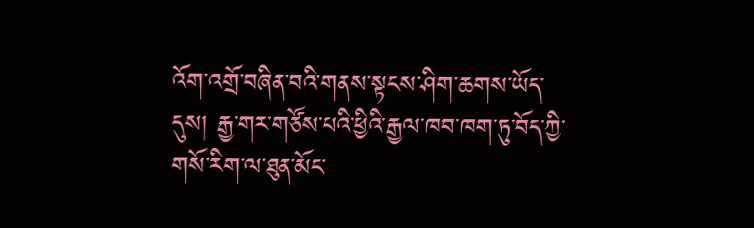འོག་འགྲོ་བཞིན་བའི་གནས་སྟངས་ཤིག་ཆགས་ཡོད་དུས། རྒྱ་གར་གཙོས་པའི་ཕྱིའི་རྒྱལ་ཁབ་ཁག་ཏུ་བོད་ཀྱི་གསོ་རིག་ལ་ཐུན་མོང་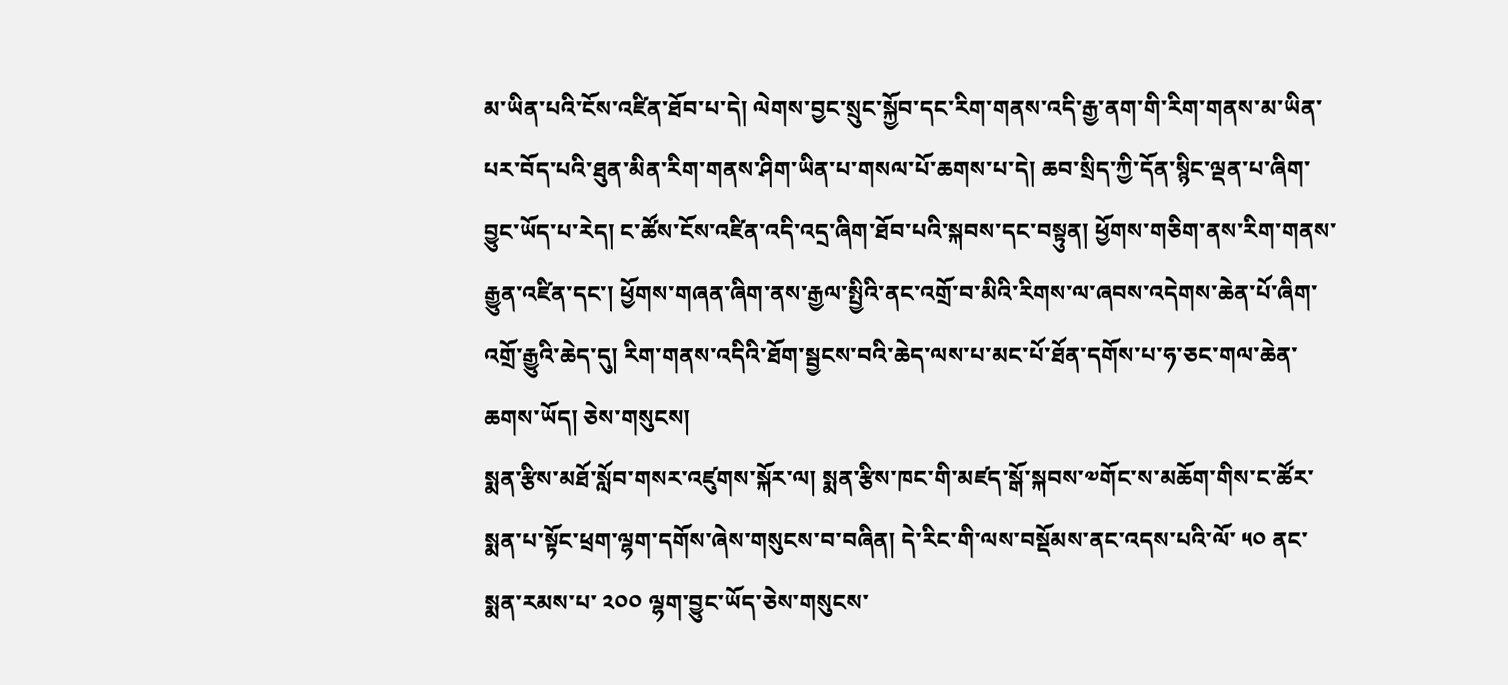མ་ཡིན་པའི་ངོས་འཛིན་ཐོབ་པ་དེ། ལེགས་བྱང་སྲུང་སྐྱོབ་དང་རིག་གནས་འདི་རྒྱ་ནག་གི་རིག་གནས་མ་ཡིན་པར་བོད་པའི་ཐུན་མིན་རིག་གནས་ཤིག་ཡིན་པ་གསལ་པོ་ཆགས་པ་དེ། ཆབ་སྲིད་ཀྱི་དོན་སྙིང་ལྡན་པ་ཞིག་བྱུང་ཡོད་པ་རེད། ང་ཚོས་ངོས་འཛིན་འདི་འདྲ་ཞིག་ཐོབ་པའི་སྐབས་དང་བསྟུན། ཕྱོགས་གཅིག་ནས་རིག་གནས་རྒྱུན་འཛིན་དང་། ཕྱོགས་གཞན་ཞིག་ནས་རྒྱལ་སྤྱིའི་ནང་འགྲོ་བ་མིའི་རིགས་ལ་ཞབས་འདེགས་ཆེན་པོ་ཞིག་འགྲོ་རྒྱུའི་ཆེད་དུ། རིག་གནས་འདིའི་ཐོག་སྦྱངས་བའི་ཆེད་ལས་པ་མང་པོ་ཐོན་དགོས་པ་ཧ་ཅང་གལ་ཆེན་ཆགས་ཡོད། ཅེས་གསུངས།
སྨན་རྩིས་མཐོ་སློབ་གསར་འཛུགས་སྐོར་ལ། སྨན་རྩིས་ཁང་གི་མཛད་སྒོ་སྐབས་༧གོང་ས་མཆོག་གིས་ང་ཚོར་སྨན་པ་སྟོང་ཕྲག་ལྷག་དགོས་ཞེས་གསུངས་བ་བཞིན། དེ་རིང་གི་ལས་བསྡོམས་ནང་འདས་པའི་ལོ་ ༥༠ ནང་སྨན་རམས་པ་ ༢༠༠ ལྷག་བྱུང་ཡོད་ཅེས་གསུངས་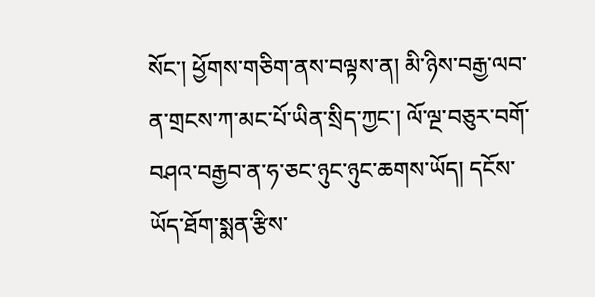སོང་། ཕྱོགས་གཅིག་ནས་བལྟས་ན། མི་ཉིས་བརྒྱ་ལབ་ན་གྲངས་ཀ་མང་པོ་ཡིན་སྲིད་ཀྱང་། ལོ་ལྔ་བཅུར་བགོ་བཤའ་བརྒྱབ་ན་ཧ་ཅང་ཉུང་ཉུང་ཆགས་ཡོད། དངོས་ཡོད་ཐོག་སྨན་རྩིས་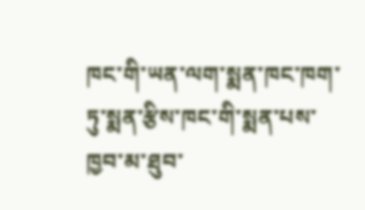ཁང་གི་ཡན་ལག་སྨན་ཁང་ཁག་ཏུ་སྨན་རྩིས་ཁང་གི་སྨན་པས་ཁྱབ་མ་ཐུབ་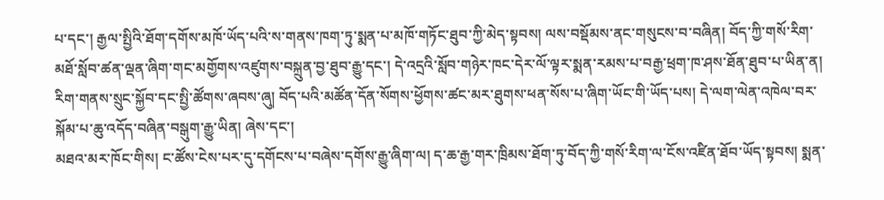པ་དང་། རྒྱལ་སྤྱིའི་ཐོག་དགོས་མཁོ་ཡོད་པའི་ས་གནས་ཁག་ཏུ་སྨན་པ་མཁོ་གཏོང་ཐུབ་ཀྱི་མེད་སྟབས། ལས་བསྡོམས་ནང་གསུངས་བ་བཞིན། བོད་ཀྱི་གསོ་རིག་མཐོ་སློབ་ཚན་ལྡན་ཞིག་གང་མགྱོགས་འཛུགས་བསྐྲུན་བྱ་ཐུབ་རྒྱུ་དང་། དེ་འདྲའི་སློབ་གཉེར་ཁང་དེར་ལོ་ལྟར་སྨན་རམས་པ་བརྒྱ་ཕྲག་ཁ་ཤས་ཐོན་ཐུབ་པ་ཡིན་ན། རིག་གནས་སྲུང་སྐྱོབ་དང་སྤྱི་ཚོགས་ཞབས་ཞུ། བོད་པའི་མཚོན་དོན་སོགས་ཕྱོགས་ཚང་མར་ཐུགས་ཕན་སོས་པ་ཞིག་ཡོང་གི་ཡོད་པས། དེ་ལག་ལེན་འཁེལ་བར་སྐོམ་པ་ཆུ་འདོད་བཞིན་བསྒུག་རྒྱུ་ཡིན། ཞེས་དང་།
མཐའ་མར་ཁོང་གིས། ང་ཚོས་ངེས་པར་དུ་དགོངས་པ་བཞེས་དགོས་རྒྱུ་ཞིག་ལ། ད་ཆ་རྒྱ་གར་ཁྲིམས་ཐོག་ཏུ་བོད་ཀྱི་གསོ་རིག་ལ་ངོས་འཛིན་ཐོབ་ཡོད་སྟབས། སྨན་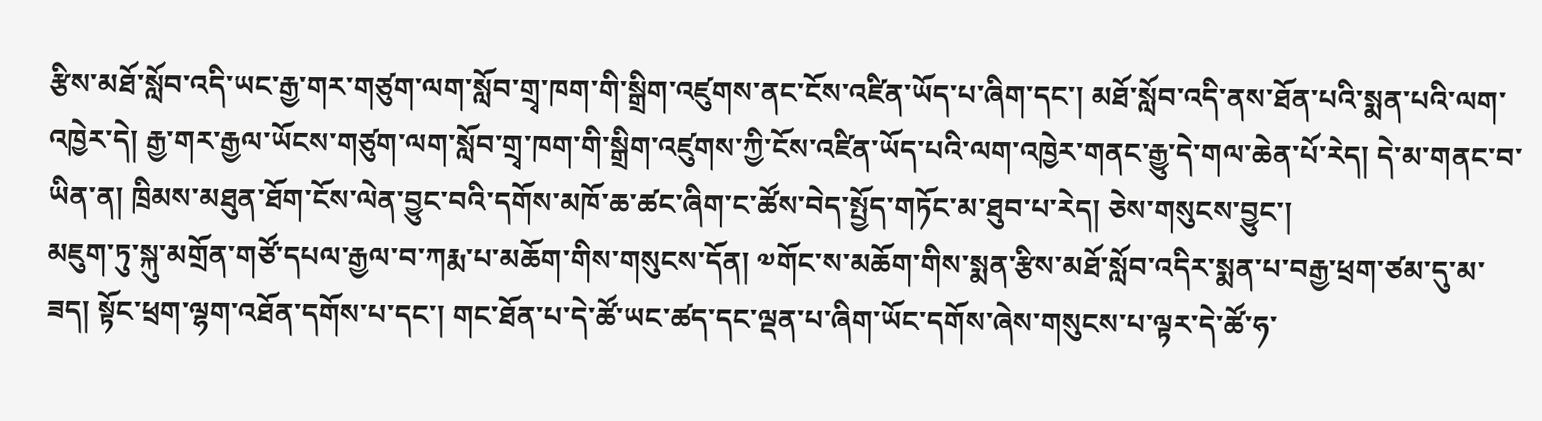རྩིས་མཐོ་སློབ་འདི་ཡང་རྒྱ་གར་གཙུག་ལག་སློབ་གྲྭ་ཁག་གི་སྒྲིག་འཛུགས་ནང་ངོས་འཛིན་ཡོད་པ་ཞིག་དང་། མཐོ་སློབ་འདི་ནས་ཐོན་པའི་སྨན་པའི་ལག་འཁྱེར་དེ། རྒྱ་གར་རྒྱལ་ཡོངས་གཙུག་ལག་སློབ་གྲྭ་ཁག་གི་སྒྲིག་འཛུགས་ཀྱི་ངོས་འཛིན་ཡོད་པའི་ལག་འཁྱེར་གནང་རྒྱུ་དེ་གལ་ཆེན་པོ་རེད། དེ་མ་གནང་བ་ཡིན་ན། ཁྲིམས་མཐུན་ཐོག་ངོས་ལེན་བྱུང་བའི་དགོས་མཁོ་ཆ་ཚང་ཞིག་ང་ཚོས་བེད་སྤྱོད་གཏོང་མ་ཐུབ་པ་རེད། ཅེས་གསུངས་བྱུང་།
མཇུག་ཏུ་སྐུ་མགྲོན་གཙོ་དཔལ་རྒྱལ་བ་ཀརྨ་པ་མཆོག་གིས་གསུངས་དོན། ༧གོང་ས་མཆོག་གིས་སྨན་རྩིས་མཐོ་སློབ་འདིར་སྨན་པ་བརྒྱ་ཕྲག་ཙམ་དུ་མ་ཟད། སྟོང་ཕྲག་ལྷག་འཐོན་དགོས་པ་དང་། གང་ཐོན་པ་དེ་ཚོ་ཡང་ཚད་དང་ལྡན་པ་ཞིག་ཡོང་དགོས་ཞེས་གསུངས་པ་ལྟར་དེ་ཚོ་ཧ་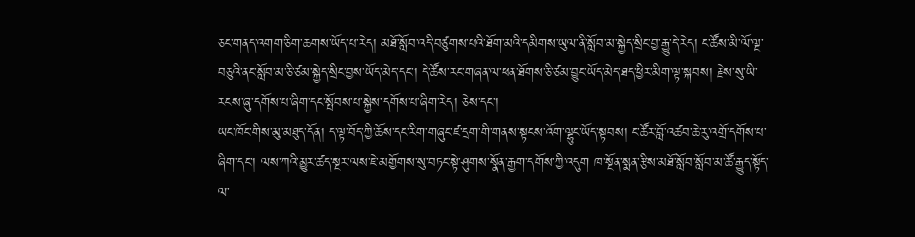ཅང་གནད་འགག་ཅིག་ཆགས་ཡོད་པ་རེད། མཐོ་སློབ་འདི་བཙུགས་པའི་ཐོག་མའི་དམིགས་ཡུལ་ནི་སློབ་མ་སྐྱེད་སྲིང་བྱ་རྒྱུ་དེ་རེད། ང་ཚོས་མི་ལོ་ལྔ་བཅུའི་ནང་སློབ་མ་ཅི་ཙམ་སྐྱེད་སྲིང་བྱས་ཡོད་མེད་དང་། དེ་ཚོས་རང་གཞན་ལ་ཕན་ཐོགས་ཅི་ཙམ་བྱུང་ཡོད་མེད་ཐད་ཕྱིར་མིག་ལྟ་སྐབས། རྗེས་སུ་ཡི་རངས་ཞུ་དགོས་པ་ཞིག་དང་སྤོབས་པ་སྐྱེས་དགོས་པ་ཞིག་རེད། ཅེས་དང་།
ཡང་ཁོང་གིས་མུ་མཐུད་དོན། ད་ལྟ་བོད་ཀྱི་ཆོས་དང་རིག་གཞུང་ཛ་དྲག་གི་གནས་སྟངས་འོག་ལྷུང་ཡོད་སྟབས། ང་ཚོར་བློ་འཚབ་ཆེ་རུ་འགྲོ་དགོས་པ་ཞིག་དང་། ལས་ཀའི་མྱུར་ཚད་སྔར་ལས་ཇེ་མགྱོགས་སུ་བཏང་སྟེ་ཤུགས་སྣོན་རྒྱག་དགོས་ཀྱི་འདུག ཁ་སྔོན་སྨན་རྩིས་མཐོ་སློབ་སློབ་མ་ཚོ་རྒྱུད་སྟོད་ལ་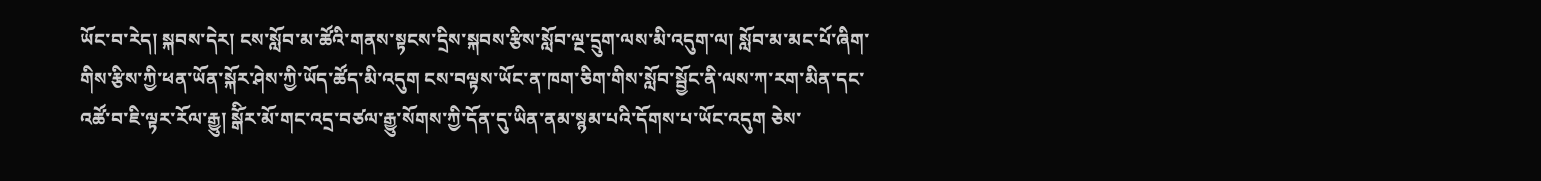ཡོང་བ་རེད། སྐབས་དེར། ངས་སློབ་མ་ཚོའི་གནས་སྟངས་དྲིས་སྐབས་རྩིས་སློབ་ལྔ་དྲུག་ལས་མི་འདུག་ལ། སློབ་མ་མང་པོ་ཞིག་གིས་རྩིས་ཀྱི་ཕན་ཡོན་སྐོར་ཤེས་ཀྱི་ཡོད་ཚོད་མི་འདུག ངས་བལྟས་ཡོང་ན་ཁག་ཅིག་གིས་སློབ་སྦྱོང་ནི་ལས་ཀ་རག་མིན་དང་འཚོ་བ་ཇི་ལྟར་རོལ་རྒྱུ། སྒོིར་མོ་གང་འདྲ་བཙལ་རྒྱུ་སོགས་ཀྱི་དོན་དུ་ཡིན་ནམ་སྙམ་པའི་དོགས་པ་ཡོང་འདུག ཅེས་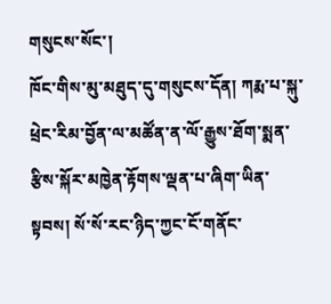གསུངས་སོང་།
ཁོང་གིས་མུ་མཐུད་དུ་གསུངས་དོན། ཀརྨ་པ་སྐུ་ཕྲེང་རིམ་བྱོན་ལ་མཚོན་ན་ལོ་རྒྱུས་ཐོག་སྨན་རྩིས་སྐོར་མཁྱེན་རྟོགས་ལྡན་པ་ཞིག་ཡིན་སྟབས། སོ་སོ་རང་ཉིད་ཀྱང་ངོ་གནོང་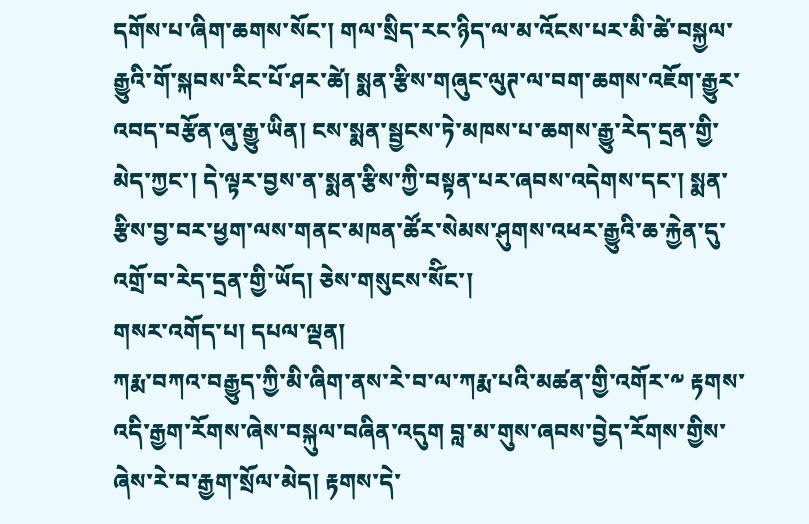དགོས་པ་ཞིག་ཆགས་སོང་། གལ་སྲིད་རང་ཉིད་ལ་མ་འོངས་པར་མི་ཚེ་བསྐྱལ་རྒྱུའི་གོ་སྐབས་རིང་པོ་ཤར་ཚེ། སྨན་རྩིས་གཞུང་ལུཊ་ལ་བག་ཆགས་འཇོག་རྒྱུར་འབད་བརྩོན་ཞུ་རྒྱུ་ཡིན། ངས་སྨན་སྦྱངས་ཏེ་མཁས་པ་ཆགས་རྒྱུ་རེད་དྲན་གྱི་མེད་ཀྱང་། དེ་ལྟར་བྱས་ན་སྨན་རྩིས་ཀྱི་བསྟན་པར་ཞབས་འདེགས་དང་། སྨན་རྩིས་བྱ་བར་ཕྱག་ལས་གནང་མཁན་ཚོར་སེམས་ཤུགས་འཕར་རྒྱུའི་ཆ་རྐྱེན་དུ་འགྲོ་བ་རེད་དྲན་གྱི་ཡོད། ཅེས་གསུངས་སོིང་།
གསར་འགོད་པ། དཔལ་ལྡན།
ཀརྨ་བཀའ་བརྒྱུད་ཀྱི་མི་ཞིག་ནས་རེ་བ་ལ་ཀརྨ་པའི་མཚན་གྱི་འགོར་༸ རྟགས་འདི་རྒྱག་རོགས་ཞེས་བསྐུལ་བཞིན་འདུག བླ་མ་གུས་ཞབས་བྱེད་རོགས་གྱིས་ཞེས་རེ་བ་རྒྱག་སྲོལ་མེད། རྟགས་དེ་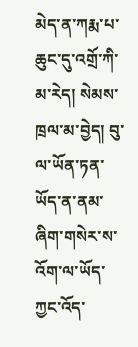མེད་ན་ཀརྨ་པ་ཆུང་དུ་འགྲོ་ཀི་མ་རེད། སེམས་ཁྲལ་མ་བྱེད། བུ་ལ་ཡོན་ཏན་ཡོད་ན་ནམ་ཞིག་གསེར་ས་འོག་ལ་ཡོད་ཀྱང་འོད་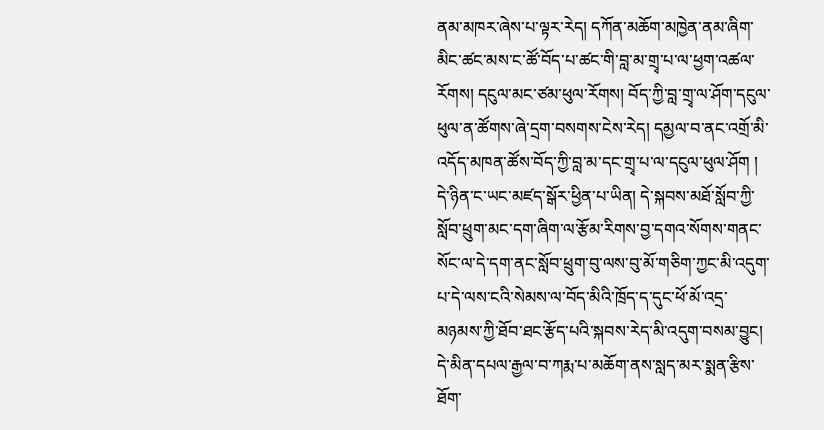ནམ་མཁར་ཞེས་པ་ལྟར་རེད། དཀོན་མཆོག་མཁྱེན་ནམ་ཞིག་མིང་ཚང་མས་ང་ཚོ་བོད་པ་ཚང་གི་བླ་མ་གྲྭ་པ་ལ་ཕྱག་འཚལ་རོགས། དངུལ་མང་ཙམ་ཕུལ་རོགས། བོད་ཀྱི་བླ་གྲྭ་ལ་ཤོག་དངུལ་ཕུལ་ན་ཚོགས་ཞེ་དྲག་བསགས་ངེས་རེད། དམྱལ་བ་ནང་འགྲོ་མི་འདོད་མཁན་ཚོས་བོད་ཀྱི་བླ་མ་དང་གྲྭ་པ་ལ་དངུལ་ཕུལ་ཤོག །
དེ་ཉིན་ང་ཡང་མཛད་སྒོར་ཕྱིན་པ་ཡིན། དེ་སྐབས་མཐོ་སློབ་ཀྱི་སློབ་ཕྲུག་མང་དག་ཞིག་ལ་རྩོམ་རིགས་བྱ་དགའ་སོགས་གནང་སོང་ལ་དེ་དག་ནང་སློབ་ཕྲུག་བུ་ལས་བུ་མོ་གཅིག་ཀྱང་མི་འདུག་པ་དེ་ལས་ངའི་སེམས་ལ་བོད་མིའི་ཁྲོད་ད་དུང་ཕོ་མོ་འདྲ་མཉམས་ཀྱི་ཐོབ་ཐང་རྩོད་པའི་སྐབས་རེད་མི་འདུག་བསམ་བྱུང།
དེ་མིན་དཔལ་རྒྱལ་བ་ཀརྨ་པ་མཆོག་ནས་སླད་མར་སྨན་རྩིས་ཐོག་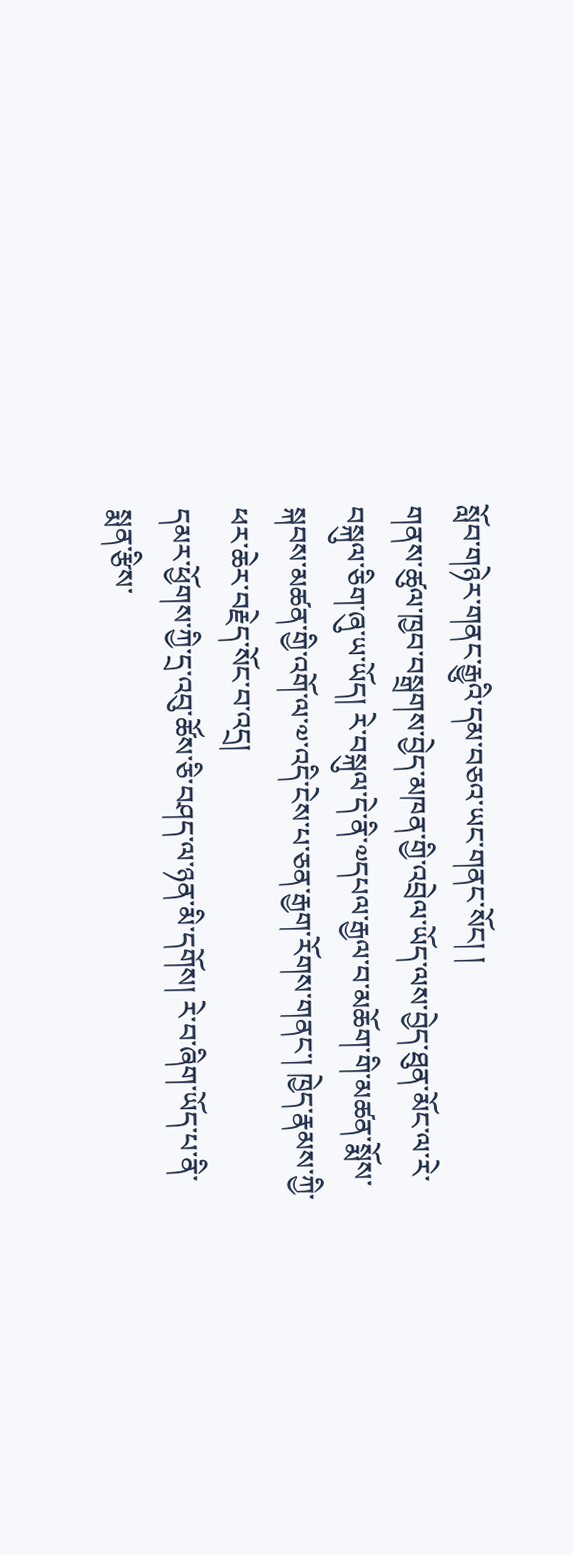སློབ་གཉེར་གནང་རྒྱུའི་དམ་བཅའ་ཡང་གནང་སོང། །
གནས་ཚུལ་ཁྱབ་བསྒྲགས་བྱེད་མཁན་གྱི་འབྲེལ་ཡོད་ལས་བྱེད་ཐུན་མོང་ལ་རེ་བསྐུལ་ཅིག་ཞུ་ཡ་ཡོད། རེ་བསྐུལ་དེ་ནི་༧དཔལ་རྒྱལ་བ་མཆོག་གི་མཚན་སྨོས་སྐབས་མཚན་གྱི་འགོ་ལ་༧་འདི་ངེས་པ་ཅན་རྒྱག་རོགས་གནང་། ཁྱེད་རྣམས་ཀྱི་ཕར་ཆེར་བརྗེད་སོང་བ་འདྲ།
དམར་ཕྱོགས་ཀྱི་དྲ་འབུ་ཚོས་ཅི་བཤད་ལ་ཉན་མི་དགོས། རེ་བ་ཞིག་ཡོད་པ་ནི་སྨན་རྩིས་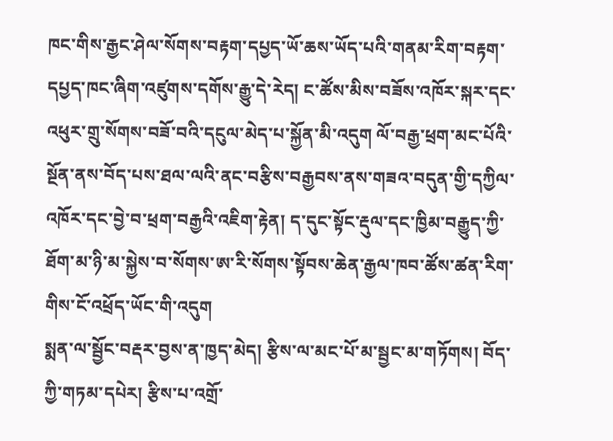ཁང་གིས་རྒྱང་ཤེལ་སོགས་བརྟག་དཔྱད་ཡོ་ཆས་ཡོད་པའི་གནམ་རིག་བརྟག་དཔྱད་ཁང་ཞིག་འཛུགས་དགོས་རྒྱུ་དེ་རེད། ང་ཚོས་མིས་བཟོས་འཁོར་སྐར་དང་འཕུར་གྲུ་སོགས་བཟོ་བའི་དངུལ་མེད་པ་སྐྱོན་མི་འདུག ལོ་བརྒྱ་ཕྲག་མང་པོའི་སྔོན་ནས་བོད་པས་ཐལ་ལའི་ནང་བརྩིས་བརྒྱབས་ནས་གཟའ་བདུན་གྱི་དཀྱིལ་འཁོར་དང་བྱེ་བ་ཕྲག་བརྒྱའི་འཇིག་རྟེན། ད་དུང་སྟོང་རྡུལ་དང་ཁྱིམ་བརྒྱུད་ཀྱི་ཐོག་མ་ཉི་མ་སྐྱེས་བ་སོགས་ཨ་རི་སོགས་སྟོབས་ཆེན་རྒྱལ་ཁབ་ཚོས་ཚན་རིག་གིས་ངོ་འཕྲོད་ཡོང་གི་འདུག
སྨན་ལ་སྦྱོང་བརྡར་བྱས་ན་ཁྱད་མེད། རྩིས་ལ་མང་པོ་མ་སྦྱང་མ་གཏོགས། བོད་ཀྱི་གཏམ་དཔེར། རྩིས་པ་འགྲོ་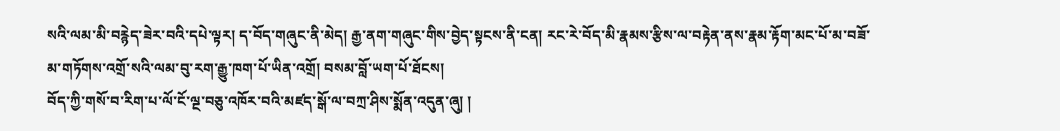སའི་ལམ་མི་བརྙེད་ཟེར་བའི་དཔེ་ལྟར། ད་བོད་གཞུང་ནི་མེད། རྒྱ་ནག་གཞུང་གིས་བྱེད་སྟངས་ནི་ངན། རང་རེ་བོད་མི་རྣམས་རྩིས་ལ་བརྟེན་ནས་རྣམ་རྟོག་མང་པོ་མ་བཟོ་མ་གཏོགས་འགྲོ་སའི་ལམ་བུ་རག་རྒྱུ་ཁག་པོ་ཡིན་འགྲོ། བསམ་བློ་ཡག་པོ་ཐོངས།
བོད་ཀྱི་གསོ་བ་རིག་པ་ལོ་ངོ་ལྔ་བཅུ་འཁོར་བའི་མཛད་སྒོ་ལ་བཀྲ་ཤིས་སྨོན་འདུན་ཞུ། །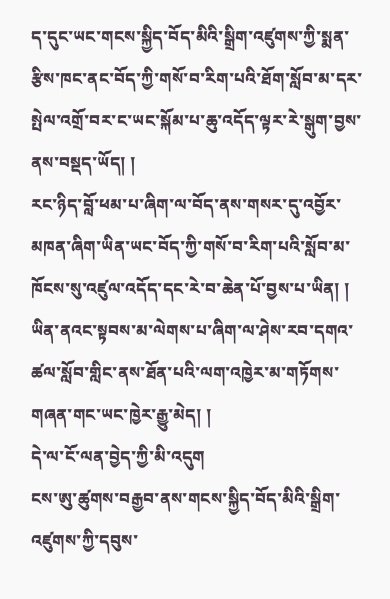ད་དུང་ཡང་གངས་སྐྱིད་བོད་མིའི་སྒྲིག་འཛུགས་ཀྱི་སྨན་རྩིས་ཁང་ནང་བོད་ཀྱི་གསོ་བ་རིག་པའི་ཐོག་སློབ་མ་དར་སྤེལ་འགྲོ་བར་ང་ཡང་སྐོམ་པ་ཆུ་འདོད་ལྟར་རེ་སྒུག་བྱས་ནས་བསྡད་ཡོད། །
རང་ཉིད་བློ་ཕམ་པ་ཞིག་ལ་བོད་ནས་གསར་དུ་འབྱོར་མཁན་ཞིག་ཡིན་ཡང་བོད་ཀྱི་གསོ་བ་རིག་པའི་སློབ་མ་ཁོངས་སུ་འཛུལ་འདོད་དང་རེ་བ་ཆེན་པོ་བྱས་པ་ཡིན། །
ཡིན་ནའང་སྟབས་མ་ལེགས་པ་ཞིག་ལ་ཤེས་རབ་དགའ་ཚལ་སློབ་གླིང་ནས་ཐོན་པའི་ལག་འཁྱེར་མ་གཏོགས་གཞན་གང་ཡང་ཁྱེར་རྒྱུ་མེད། །
དེ་ལ་ངོ་ལན་བྱེད་ཀྱི་མི་འདུག
ངས་ཨུ་ཚུགས་བརྒྱབ་ནས་གངས་སྐྱིད་བོད་མིའི་སྒྲིག་འཛུགས་ཀྱི་དབུས་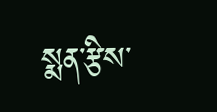སྨན་རྩིས་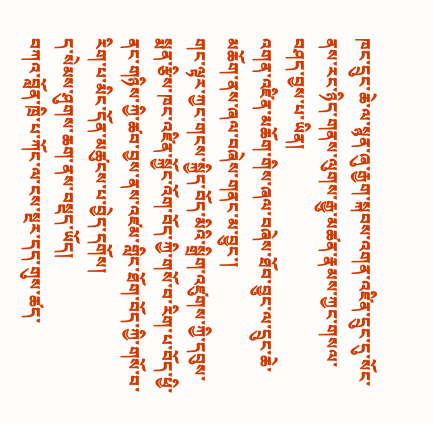ཁང་དྲུང་ཆེ་ལ་སྙན་ཞུ་རྒྱག་སྐབས་འགན་འཛིན་དྲུང་དུ་སོང་ནས་རང་ཉིད་གནས་ལུགས་རྒྱུ་མཚན་རྣམས་ཀྱང་གསལ་བཤད་བྱས་པ་ཡིན།
འགན་འཛིན་མཆོག་གིས་ཞལ་བཞེས་ཐོབ་བྱུང་ལ་དྲུང་ཆེ་མཆོག་ནས་ཞལ་བཞེས་གནང་མ་བྱུང་།
གང་ལྟར་ཀྱང་གངས་སྐྱིད་བོད་མིའི་སྒྲིག་འཛུགས་ཀྱི་དབུས་སྨན་རྩིས་ཁང་འཛིན་སྐྱོང་འོག་བོད་ཀྱི་གསོ་བ་རིག་པ་བོད་ཕྱི་ནང་གཉིས་ཀྱི་ཚབ་བྱས་ནས་འཛམ་གླིང་ཐོག་བོད་ཀྱི་གསོ་བ་རིག་པ་མིང་དོན་མཚུངས་པ་བྱེད་དགོས།
ད་སེམས་ཤུགས་ཆག་ནས་བསྡད་ཡོད།
བཀའ་བློན་ཁྲི་པ་ཀོང་ལ་ངས་སྔར་དད་གུས་ཚད་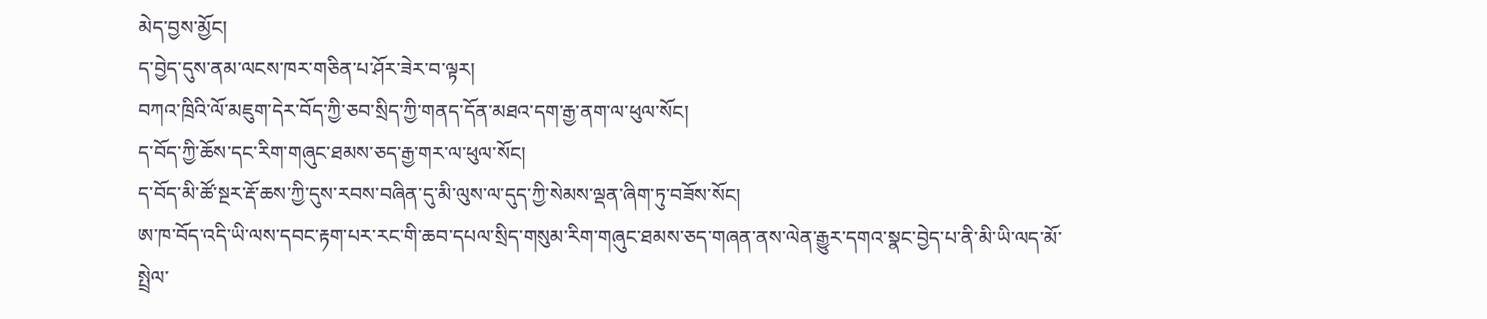མེད་བྱས་མྱོང།
ད་བྱེད་དུས་ནམ་ལངས་ཁར་གཅིན་པ་ཤོར་ཟེར་བ་ལྟར།
བཀའ་ཁྲིའི་ལོ་མཇུག་དེར་བོད་ཀྱི་ཅབ་སྲིད་ཀྱི་གནད་དོན་མཐའ་དག་རྒྱ་ནག་ལ་ཕུལ་སོང།
ད་བོད་ཀྱི་ཆོས་དང་རིག་གཞུང་ཐམས་ཅད་རྒྱ་གར་ལ་ཕུལ་སོང།
ད་བོད་མི་ཚོ་སྔར་རྡོ་ཆས་ཀྱི་དུས་རབས་བཞིན་དུ་མི་ལུས་ལ་དུད་ཀྱི་སེམས་ལྡན་ཞིག་ཏུ་བཟོས་སོང།
ཨ་ཁ་བོད་འདི་ཡི་ལས་དབང་རྟག་པར་རང་གི་ཆབ་དཔལ་སྲིད་གསུམ་རིག་གཞུང་ཐམས་ཅད་གཞན་ནས་ལེན་རྒྱུར་དགའ་སྣང་བྱེད་པ་ནི་མི་ཡི་ལད་མོ་སྤྲེལ་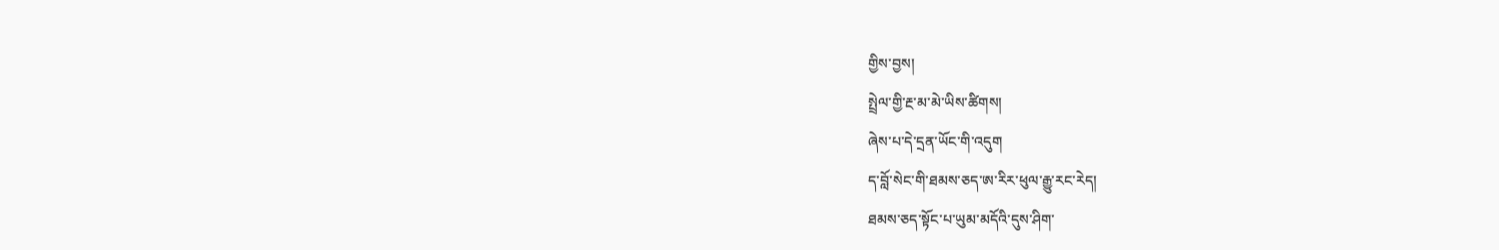གྱིས་བྱས།
སྤྲེལ་གྱི་རྔ་མ་མེ་ཡིས་ཚིགས།
ཞེས་པ་དེ་དྲན་ཡོང་གི་འདུག
ད་བློ་སེང་གི་ཐམས་ཅད་ཨ་རིར་ཕུལ་རྒྱུ་རང་རེད།
ཐམས་ཅད་སྟོང་པ་ཡུམ་མདོའི་དུས་ཤིག་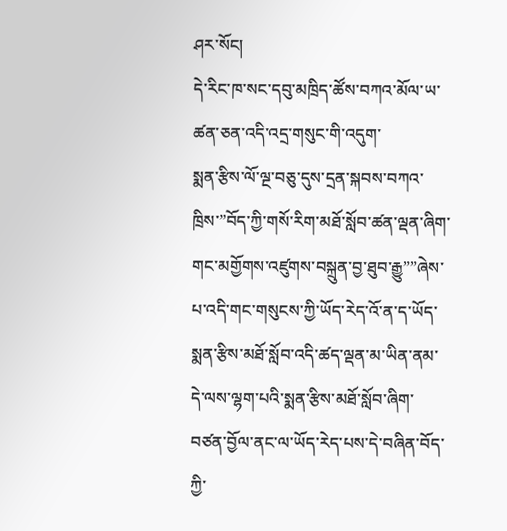ཤར་སོང།
དེ་རིང་ཁ་སང་དབུ་མཁྲིད་ཚོས་བཀའ་མོལ་ཡ་ཚན་ཅན་འདི་འདྲ་གསུང་གི་འདུག་
སྨན་རྩིས་ལོ་ལྔ་བཅུ་དུས་དྲན་སྐབས་བཀའ་ཁྲིས་”བོད་ཀྱི་གསོ་རིག་མཐོ་སློབ་ཚན་ལྡན་ཞིག་གང་མགྱོགས་འཛུགས་བསྐྲུན་བྱ་ཐུབ་རྒྱུ””ཞེས་པ་འདི་གང་གསུངས་ཀྱི་ཡོད་རེད་འོ་ན་ད་ཡོད་སྨན་རྩིས་མཐོ་སློབ་འདི་ཚད་ལྡན་མ་ཡིན་ནམ་དེ་ལས་ལྷག་པའི་སྨན་རྩིས་མཐོ་སློབ་ཞིག་བཙན་བྱོལ་ནང་ལ་ཡོད་རེད་པས་དེ་བཞིན་བོད་ཀྱི་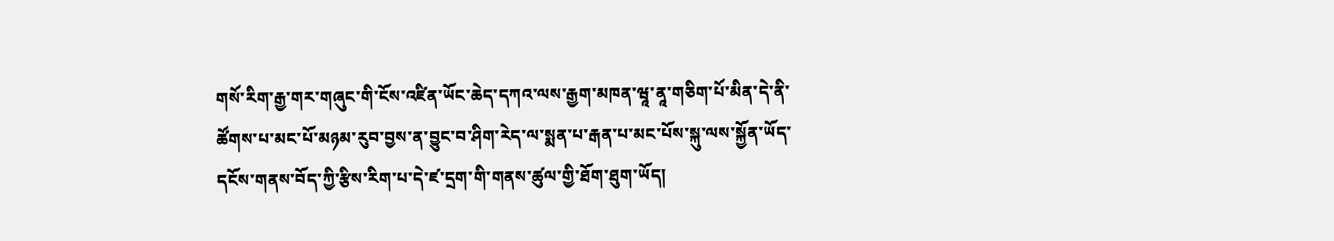གསོ་རིག་རྒྱ་གར་གཞུང་གི་ངོས་འཛིན་ཡོང་ཆེད་དཀའ་ལས་རྒྱག་མཁན་ཝཱ་ནཱ་གཅིག་པོ་མིན་དེ་ནི་ཚོགས་པ་མང་པོ་མཉམ་རུབ་བྱས་ན་བྱུང་བ་ཤིག་རེད་ལ་སྨན་པ་རྒན་པ་མང་པོས་སྐུ་ལས་སྐྱོན་ཡོད་
དངོས་གནས་བོད་ཀྱི་རྩིས་རིག་པ་དེ་ཛ་དྲག་གི་གནས་ཚུལ་གྱི་ཐོག་ཐུག་ཡོད།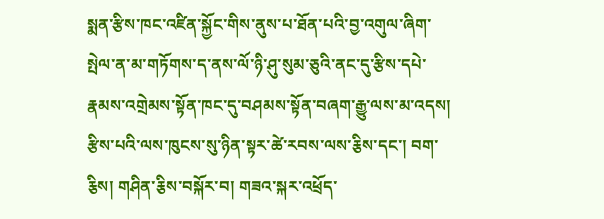སྨན་རྩིས་ཁང་འཛིན་སྐྱོང་གིས་ནུས་པ་ཐོན་པའི་བྱ་འགུལ་ཞིག་སྤེལ་ན་མ་གཏོགས་ད་ནས་ལོ་ཉི་ཤུ་སུམ་ཅུའི་ནང་དུ་རྩིས་དཔེ་རྣམས་འགྲེམས་སྟོན་ཁང་དུ་བཤམས་སྟོན་བཞག་རྒྱུ་ལས་མ་འདས། རྩིས་པའི་ལས་ཁུངས་སུ་ཉིན་སྟར་ཚེ་རབས་ལས་རྕིས་དང་། བག་རྕིས། གཤིན་རྕིས་བསྐོར་བ། གཟའ་སྐར་འཕྲོད་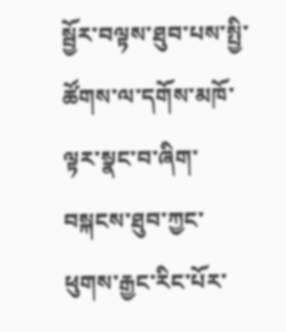སྦྱོར་བལྟས་ཐུབ་པས་སྤྱི་ཚོགས་ལ་དགོས་མཁོ་ལྟར་སྣང་བ་ཞིག་བསྐངས་ཐུབ་ཀྱང་ཕུགས་རྒྱང་རིང་པོར་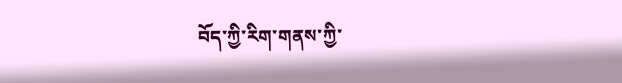བོད་ཀྱི་རིག་གནས་ཀྱི་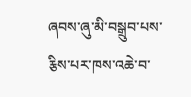ཞབས་ཞུ་མི་བསྒྲུབ་པས་རྕིས་པར་ཁས་འཆེ་བ་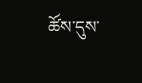ཚོས་དུས་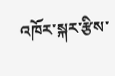འཁོར་སྐར་རྩིས་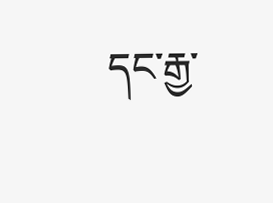དང་རྒྱ་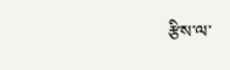རྩིས་ལ་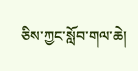ཅིས་ཀྱང་སློབ་གལ་ཆེ།